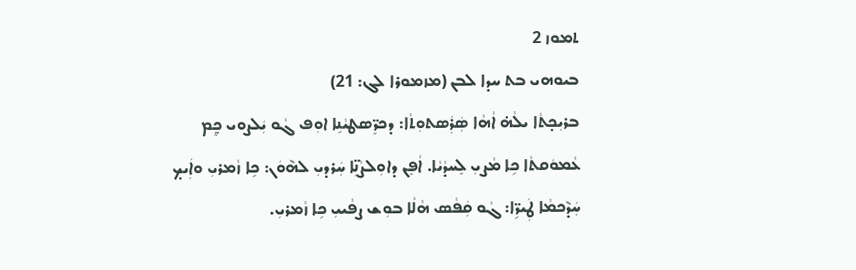ܬܡܘܙ 2
ܒܝܘܗܝ ܒܬ ܚܕܐ ܠܒܢ (ܡܙܡܘܪܐ ܠܓ: 21)
ܒܪܝܼܟ̣ܬܵܐ ܝܠܵܗ̇ ܐܵܗܵܐ ܣܲܪܲܣܬܘܼܬܵܐ: ܕܟܖܸ̈ܣܛܝܵܢܹܐ ܐܘܼܦ ܓܵܘ ܝܲܠܨܘܝ ܟ̰ܸܡ ܥܵܡܘܿܩܬܵܐ ܟܹܐ ܡܵܨܝܼ ܠܸܚܕܵܝܵܐ. ܐܵܦܸܢ ܕܐܘܼܠܨܵܢܹ̈ܐ ܚܲܪܕܝܼ ܠܗ݉ܘܿܢ: ܟܹܐ ܙܵܡܪܝܼ ܘܐܲܝܟ̣ ܚܲܕ݉ܟܡܵܐ ܛܲܝܖܹ̈ܐ: ܓܵܘ ܩܲܦܵܣ ܗܵܠܵܐ ܒܘܼܫ ܨܦܵܝܝܼ ܟܹܐ ܙܵܡܪܝܼ.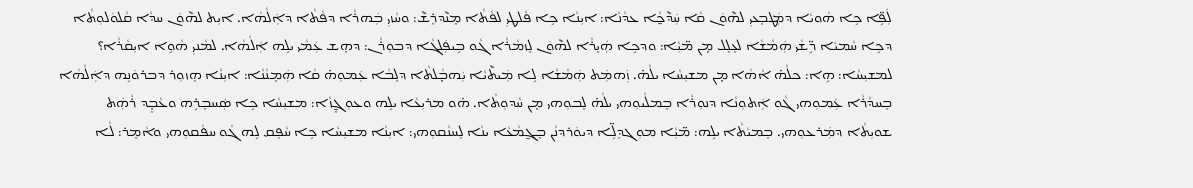ܠܲܦܹ̈ܐ ܟܹܐ ܗܵܘܝܵܐ ܕܡܲܛܒܸܥܝܼ ܠܗ݉ܘܿܢ ܩܵܐ ܚܲܕ݉ܟ̰ܵܐ ܥܕܵܢܵܐ: ܐܝܼܢܵܐ ܟܹܐ ܦܵܠܛܝܼ ܠܦܵܬܵܐ ܡܸܢ݉ܕܪܸܫ݉: ܘܚܵܙܝܼ ܒܲܗܪܵܐ ܕܦܵܬܵܐ ܕܐܲܠܵܗܵܐ. ܐܝܼܬ ܠܗ݉ܘܿܢ ܚܕܵܐ ܩܵܠܘܿܠܘܼܬܵܐ ܕܟܹܐ ܚܵܡܝܵܐ ܖܹ̈ܫܵܝ ܗܲܡܵܫܵܐ ܠܥܸܠܸܠ ܡ̣ܢ ܡ̈ܝܼܵܐ: ܘܕܟܹܐ ܗܲܝܸܪܵܐ ܠܗ݉ܘܿܢ ܠܸܙܡܵܪܵܐ ܓܵܘ ܒܹܝܦܲܠܓܵܐ ܕܒܘܼܪܵܢ: ܕܗܸܫ ܥܲܡܵܝ ܝܠܹܗ ܐܲܠܵܗܵܐ. ܠܡܵܢܝܼ ܗܵܘܹܐ ܐܝܼܩܵܪܵܐ؟ ܠܡܫܝܼܚܵܐ: ܗܹܐ: ܟܠܵܗ̇ ܐܵܗܵܐ ܡ̣ܢ ܡܫܝܼܚܵܐ ܝܠܵܗ̇. ܙܲܗܡܲܬ ܗܲܡܵܫܵܐ ܠܹܐ ܡܲܝܬ݉ܝܵܐ ܝܲܗܒ̣ܵܠܬܵܐ ܕܠܸܒܵܐ ܥܲܡܘܼܗ̇ ܩܵܐ ܗܲܡܸܢܵܢܵܐ: ܐܝܼܢܵܐ ܗܸܙܘܼܪ ܕܒܪܘܿܢܹܗ ܕܐܲܠܵܗܵܐ ܒܸܚܕܵܪܵܐ ܥܲܡܘܼܗܝ ܓܵܘ ܐܲܬܘܼܢܵܐ ܕܢܘܼܪܵܐ ܒܸܡܠܵܝܘܼܗܝ ܝܠܵܗ̇ ܠܸܒܘܼܗܝ ܡ̣ܢ ܚܵܕܘܼܬܵܐ. ܗ̇ܘ ܡܪܝܼܥܵܐ ܝܠܹܗ ܘܥܘܼܓ̰ܸܙܵܐ: ܡܫܝܼܚܵܐ ܟܹܐ ܣܲܚܒܸܪܹܗ ܘܥܵܒ̣ܸܕ ܪܵܗܲܬ ܫܘܝܼܬܵܐ ܕܡܲܪܥܘܼܗܝ. ܒܸܡܝܵܬܵܐ ܝܠܹܗ: ܡ̈ܝܼܵܐ ܡܘܼܓܕܸܠܹ̈ܐ ܕܝܘܿܪܕܢܵܢ ܒܸܓ̰ܡܵܥܵܐ ܝܢܵܐ ܠܸܚܢܵܩܘܼܗܝ: ܐܝܼܢܵܐ ܡܫܝܼܚܵܐ ܟܹܐ ܚܵܦܸܩ ܠܹܗ ܓܵܘ ܚܦܵܩܘܼܗܝ ܘܐܵܡܸܪ: ܠܵܐ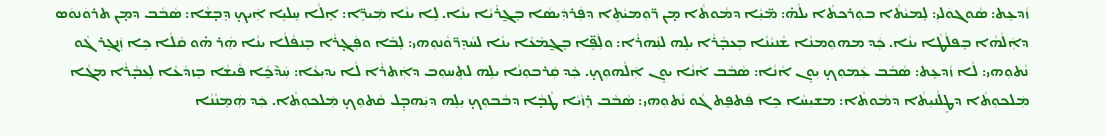ܙܵܕܥܸܬ: ܣܵܘܓܘܿܠܝܼ: ܠܸܡܝܵܬܵܐ ܒܘܼܪܟܬܵܐ ܝܠܵܗ̇: ܡ̈ܝܼܵܐ ܕܡܵܘܬܵܐ ܡ̣ܢ ܖ̈ܘܼܡܝܵܬܹܐ ܕܦܲܪܕܲܝܣܵܐ ܒܸܓ̰ܪܵܝܵܐ ܝܢܵܐ. ܠܹܐ ܝܢܵܐ ܡܲܝܖܹ̈ܐ: ܐܸܠܵܐ ܚܸܠܝܹܐ ܐܲܝܟ̣ ܕܸܒ̣ܫܵܐ: ܣܵܒܵܒ ܕܡ̣ܢ ܬܪܘܿܢܘܿܣ ܕܐܲܠܵܗܵܐ ܒܸܦܠܵܛܵܐ ܝܢܵܐ. ܟܲܕ ܡܗܘܼܡܢܵܐ ܫܵܢܝܵܢܵܐ ܒܹܥܒ̣ܵܪܵܐ ܝܠܹܗ ܠܢܲܗܪܵܐ: ܘܠܲܦܹ̈ܐ ܒܸܓ̰ܡܵܥܵܐ ܝܢܵܐ ܠܚܵܕܸܖ̈ܘܵܢܘܼܗܝ: ܠܸܒܵܐ ܘܦܲܓ̣ܪܵܐ ܒܸܢܦܵܠܵܐ ܝܢܵܐ ܗܲܪ ܗ̇ܘ ܩܵܠܵܐ ܟܹܐ ܙܲܢܓܸܪ ܓܵܘ ܢܵܬܘܼܗܝ: ܠܵܐ ܙܵܕܥܸܬ: ܣܵܒܵܒ ܥܲܡܘܼܟ̣ ܝܼܘܸܢ ܐܵܢܵܐ: ܣܵܒܵܒ ܐܵܢܵܐ ܝܘܸܢ ܐܲܠܵܗܘܼܟ̣. ܟܲܕ ܩܲܪܒܘܼܢܵܐ ܝܠܹܗ ܠܬܸܚܘܼܒ ܕܐܲܬܪܵܐ ܠܵܐ ܝܕܝܼܥܵܐ: ܚܲܕ݉ܟ̰ܵܐ ܦܵܝܫܵܐ ܒܸܙܕܵܥܵܐ ܠܹܥܒ̣ܵܪܵܐ ܡܓܵܐ ܡܲܠܟܘܼܬܵܐ ܕܛܸܠܵܢܝܼܬܵܐ ܕܡܵܘܬܵܐ: ܡܫܝܼܚܵܐ ܟܹܐ ܦܲܬܦܸܬ ܓܵܘ ܢܵܬܘܼܗܝ: ܣܵܒܵܒ ܪܸܙܵܝܵܐ ܛܵܒ̣ܵܐ ܕܒܵܒܘܼܟ̣ ܝܼܠܹܗ ܕܝܲܗܒ̣ܸܠ ܩܵܬܘܼܟ̣ ܡܲܠܟܘܼܬܵܐ. ܟܲܕ ܗܲܡܸܢܵܢܵܐ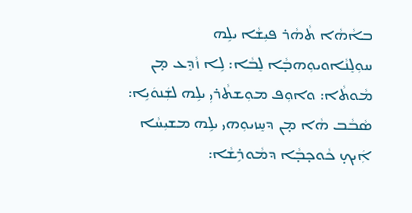ܒܐܵܗܵܐ ܬܵܗܵܪ ܦܝܼܫܵܐ ܝܠܹܗ ܚܘܼܠܸܢܵܐܘܝܘܼܗܒ̣ܵܐ ܠܸܒܵܐ: ܠܹܐ ܙܵܕܸܥ ܡ̣ܢ ܡܵܘܬܵܐ: ܘܐܘܼܦ ܡܘܼܫܬܵܪܝܼ ܝܠܹܗ ܠܫܲܢܘܿܝܹܐ: ܣܵܒܵܒ ܗܵܐ ܡ̣ܢ ܕܚܸܙܝܘܼܗܝ ܝܠܹܗ ܡܫܝܼܚܵܐ ܐܲܝܟ̣ ܟܵܘܟ̣ܒ̣ܵܐ ܕܡܵܘܪܹܫܵܐ: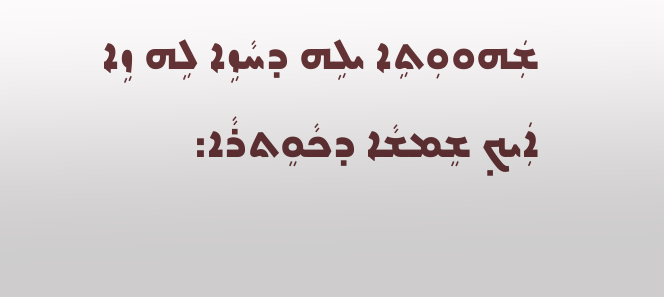ܫܲܗܘܘܼܬܹܐ ܝܠܹܗ ܕܚܵܙܹܐ ܠܹܗ ܙܹܐ ܐܲܝܟ̣ ܫܸܡܫܵܐ ܕܟܵܘܸܬܪܵܐ: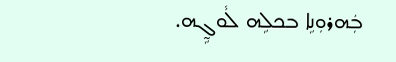ܒܲܗܪܘܼܢܹܐ ܒܟܠܹܗ ܠܵܘܓ̰ܹܗ.